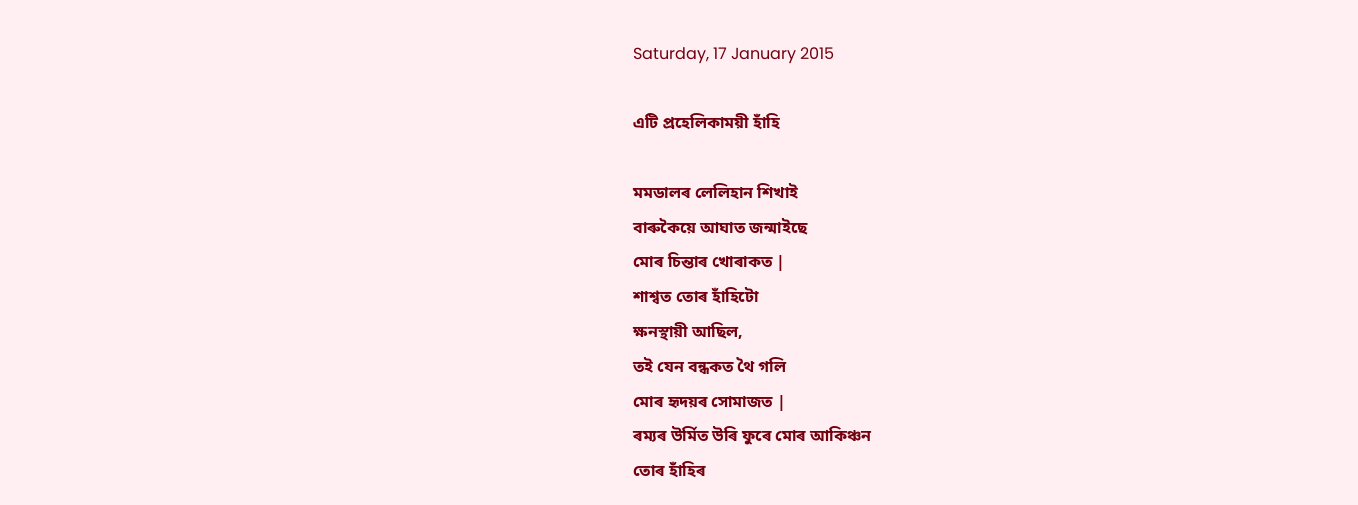Saturday, 17 January 2015

এটি প্ৰহেলিকাময়ী হাঁহি

মমডালৰ লেলিহান শিখাই
বাৰুকৈয়ে আঘাত জন্মাইছে
মোৰ চিন্তাৰ খোৰাকত |
শাশ্বত তোৰ হাঁহিটো
ক্ষনস্থায়ী আছিল,
তই যেন বন্ধকত থৈ গলি
মোৰ হৃদয়ৰ সোমাজত |
ৰম্যৰ উৰ্মিত উৰি ফুৰে মোৰ আকিঞ্চন
তোৰ হাঁহিৰ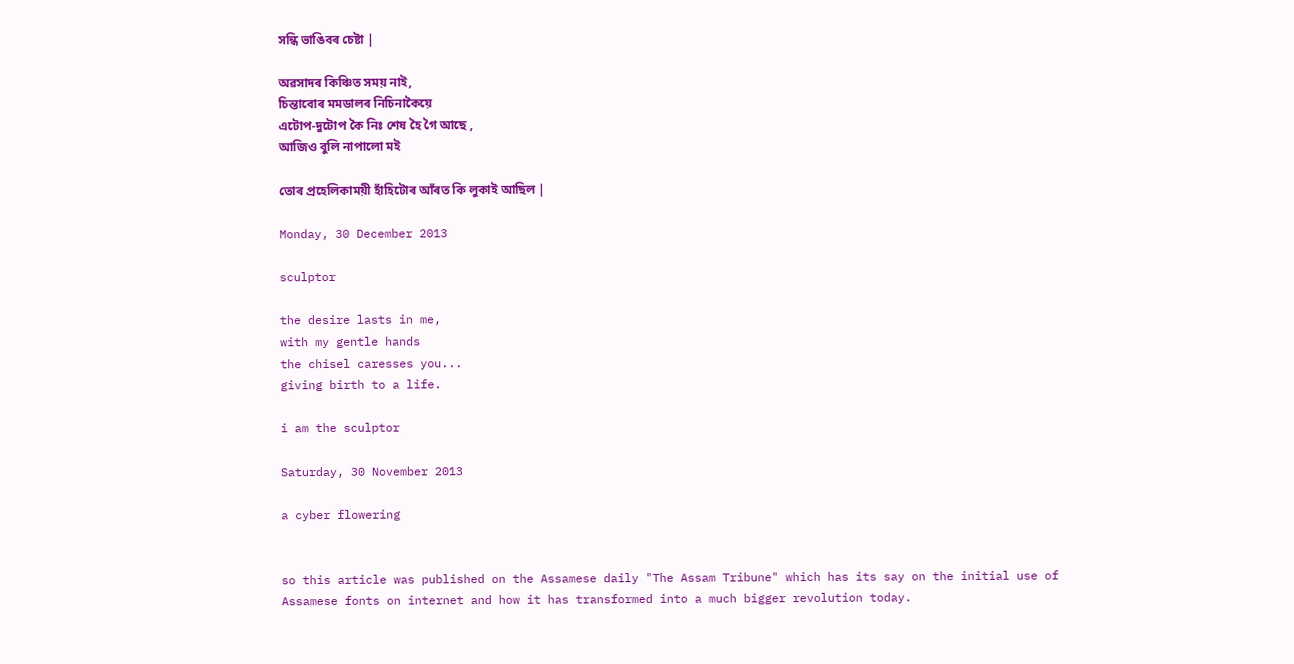সন্ধি ভাঙিবৰ চেষ্টা |

অৱসাদৰ কিঞ্চিত সময় নাই,
চিন্তাবোৰ মমডালৰ নিচিনাকৈয়ে
এটোপ-দুটোপ কৈ নিঃ শেষ হৈ গৈ আছে ,
আজিও বুলি নাপালো মই

তোৰ প্ৰহেলিকাময়ী হাঁহিটোৰ আঁৰত কি লুকাই আছিল |

Monday, 30 December 2013

sculptor

the desire lasts in me,
with my gentle hands
the chisel caresses you...
giving birth to a life.

i am the sculptor

Saturday, 30 November 2013

a cyber flowering


so this article was published on the Assamese daily "The Assam Tribune" which has its say on the initial use of Assamese fonts on internet and how it has transformed into a much bigger revolution today.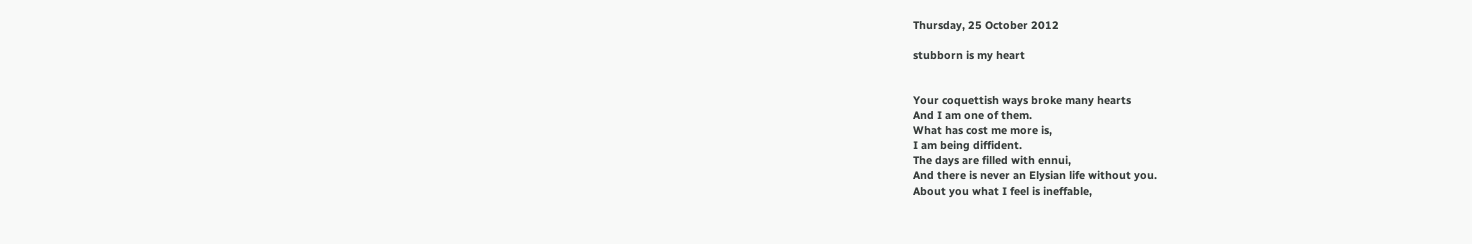Thursday, 25 October 2012

stubborn is my heart


Your coquettish ways broke many hearts
And I am one of them.
What has cost me more is,
I am being diffident.
The days are filled with ennui,
And there is never an Elysian life without you.
About you what I feel is ineffable,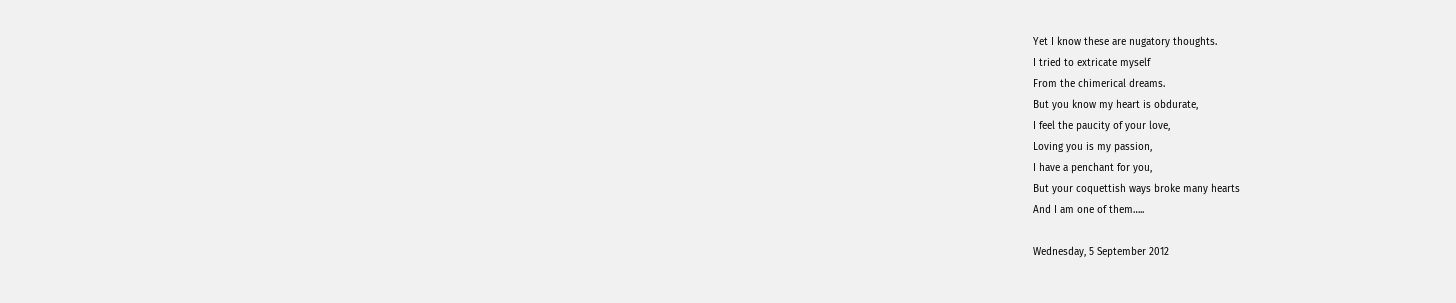Yet I know these are nugatory thoughts.
I tried to extricate myself
From the chimerical dreams.
But you know my heart is obdurate,
I feel the paucity of your love,
Loving you is my passion,
I have a penchant for you,
But your coquettish ways broke many hearts
And I am one of them…..

Wednesday, 5 September 2012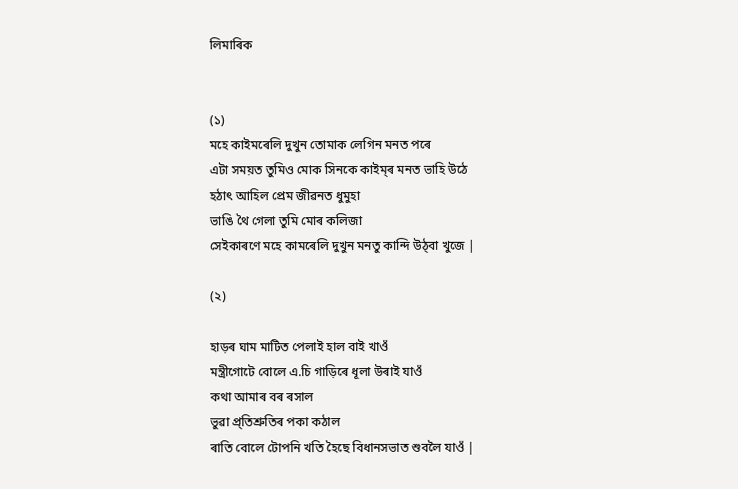লিমাৰিক


(১)
মহে কাইমৰেলি দুখুন তোমাক লেগিন মনত পৰে
এটা সময়ত তুমিও মোক সিনকে কাইম্‍ৰ মনত ভাহি উঠে
হঠাত্‍ আহিল প্ৰেম জীৱনত ধুমুহা
ভাঙি থৈ গেলা তুমি মোৰ কলিজা
সেইকাৰণে মহে কামৰেলি দুখুন মনতু কান্দি উঠ্‍বা খুজে |

(২)

হাড়ৰ ঘাম মাটিত পেলাই হাল বাই খাওঁ
মন্ত্ৰীগোটে বোলে এ.চি গাড়িৰে ধূলা উৰাই যাওঁ
কথা আমাৰ বৰ ৰসাল
ভুৱা প্ৰ্তিশ্ৰুতিৰ পকা কঠাল
ৰাতি বোলে টোপনি খতি হৈছে বিধানসভাত শুবলৈ যাওঁ |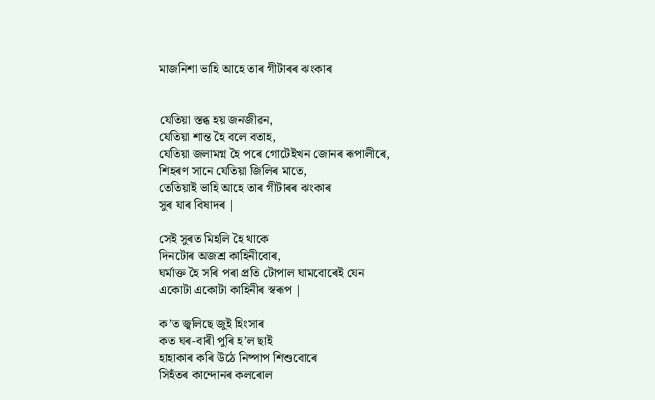মাজনিশা ভাহি আহে তাৰ গীটাৰৰ ঝংকাৰ


যেতিয়া স্তব্ধ হয় জনজীৱন,
যেতিয়া শান্ত হৈ বলে বতাহ,
যেতিয়া জলামগ্ন হৈ পৰে গোটেইখন জোনৰ ৰূপালীৰে,
শিহৰণ সানে যেতিয়া জিলিৰ মাতে,
তেতিয়াই ভাহি আহে তাৰ গীটাৰৰ ঝংকাৰ
সুৰ যাৰ বিষাদৰ |

সেই সুৰত মিহলি হৈ থাকে
দিনটোৰ অজশ্ৰ কাহিনীবোৰ,
ঘৰ্মাক্ত হৈ সৰি পৰা প্ৰতি টোপাল ঘামবোৰেই যেন
একোটা একোটা কাহিনীৰ স্বৰূপ |

ক’ত জ্বলিছে জুই হিংসাৰ
কত ঘৰ-বাৰী পুৰি হ’ল ছাই
হাহাকাৰ কৰি উঠে নিষ্পাপ শিশুবোৰে
সিহঁতৰ কান্দোনৰ কলৰোল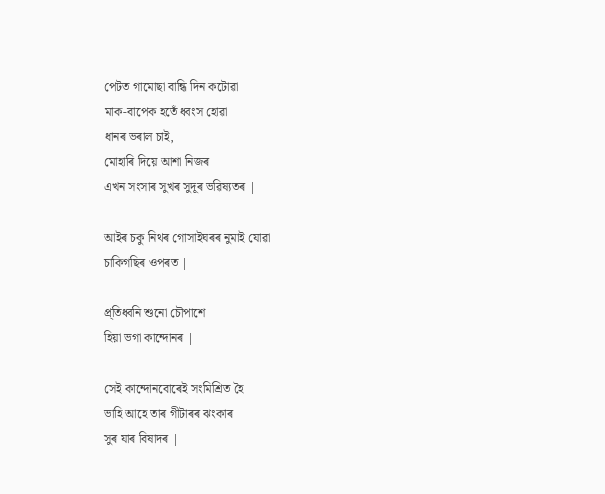পেটত গামোছা বান্ধি দিন কটোৱা
মাক-বাপেক হতেঁ ধ্বংস হোৱা
ধানৰ ভৰাল চাই,
মোহাৰি দিয়ে আশা নিজৰ
এখন সংসাৰ সুখৰ সুদূৰ ভৱিষ্যতৰ |

আইৰ চকু নিথৰ গোসাইঘৰৰ নুমাই যোৱা
চাকিগছিৰ ওপৰত |

প্ৰ্তিধ্বনি শুনো চৌপাশে
হিয়া ভগা কান্দোনৰ |

সেই কান্দোনবোৰেই সংমিশ্ৰিত হৈ
ভাহি আহে তাৰ গীটাৰৰ ঝংকাৰ
সুৰ যাৰ বিষাদৰ |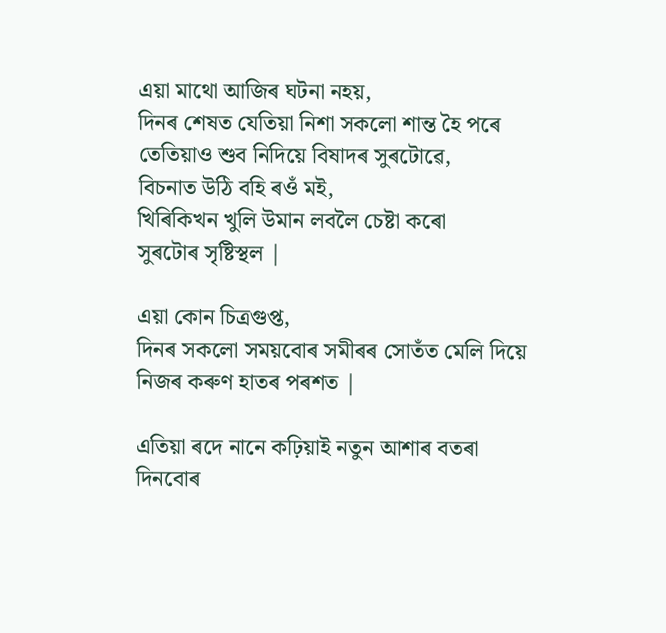এয়া মাথো আজিৰ ঘটনা নহয়,
দিনৰ শেষত যেতিয়া নিশা সকলো শান্ত হৈ পৰে
তেতিয়াও শুব নিদিয়ে বিষাদৰ সুৰটোৱে,
বিচনাত উঠি বহি ৰওঁ মই,
খিৰিকিখন খুলি উমান লবলৈ চেষ্টা কৰো
সুৰটোৰ সৃষ্টিস্থল |

এয়া কোন চিত্ৰগুপ্ত,
দিনৰ সকলো সময়বোৰ সমীৰৰ সোতঁত মেলি দিয়ে
নিজৰ কৰুণ হাতৰ পৰশত |

এতিয়া ৰদে নানে কঢ়িয়াই নতুন আশাৰ বতৰা
দিনবোৰ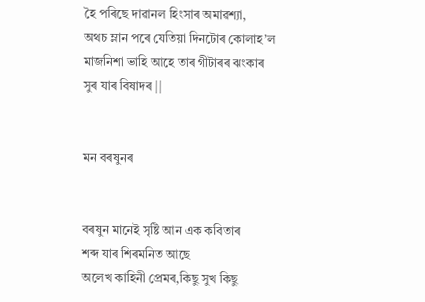হৈ পৰিছে দাৱানল হিংসাৰ অমাৱশ্যা,
অথচ ম্লান পৰে যেতিয়া দিনটোৰ কোলাহ’ল
মাজনিশা ভাহি আহে তাৰ গীটাৰৰ ঝংকাৰ
সুৰ যাৰ বিষাদৰ ||


মন বৰষুনৰ


বৰষুন মানেই সৃষ্টি আন এক কবিতাৰ
শব্দ যাৰ শিৰমনিত আছে
অলেখ কাহিনী প্ৰেমৰ,কিছু সুখ কিছু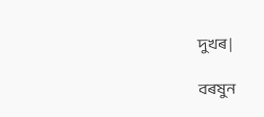দুখৰ |

বৰষুন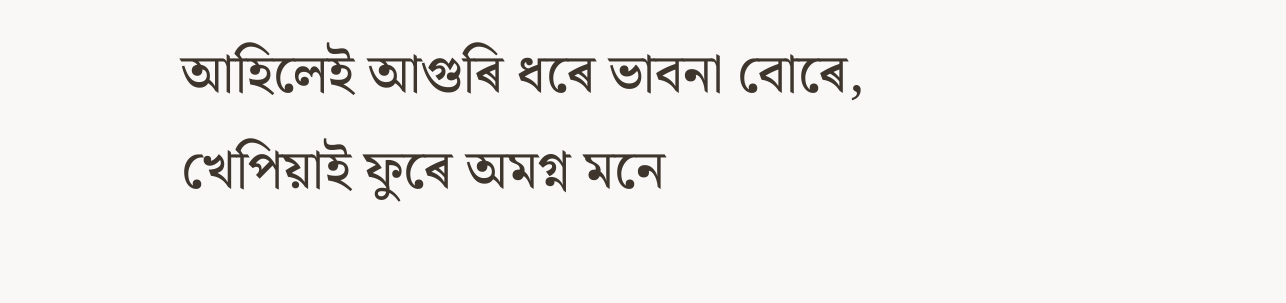আহিলেই আগুৰি ধৰে ভাবনা বোৰে,
খেপিয়াই ফুৰে অমগ্ন মনে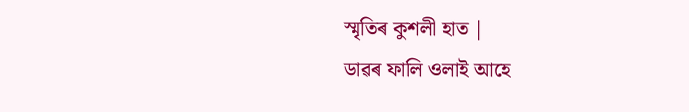স্মৃতিৰ কুশলী হাত |
ডাৱৰ ফালি ওলাই আহে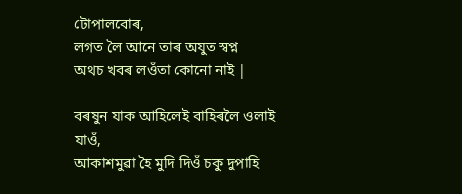টোপালবোৰ,
লগত লৈ আনে তাৰ অযুত স্বপ্ন
অথচ খবৰ লওঁতা কোনো নাই |

বৰষুন যাক আহিলেই বাহিৰলৈ ওলাই যাওঁ,
আকাশমুৱা হৈ মুদি দিওঁ চকু দুপাহি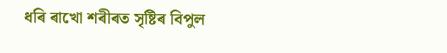ধৰি ৰাখো শৰীৰত সৃষ্টিৰ বিপুল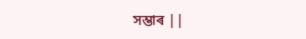সম্ভাৰ ||